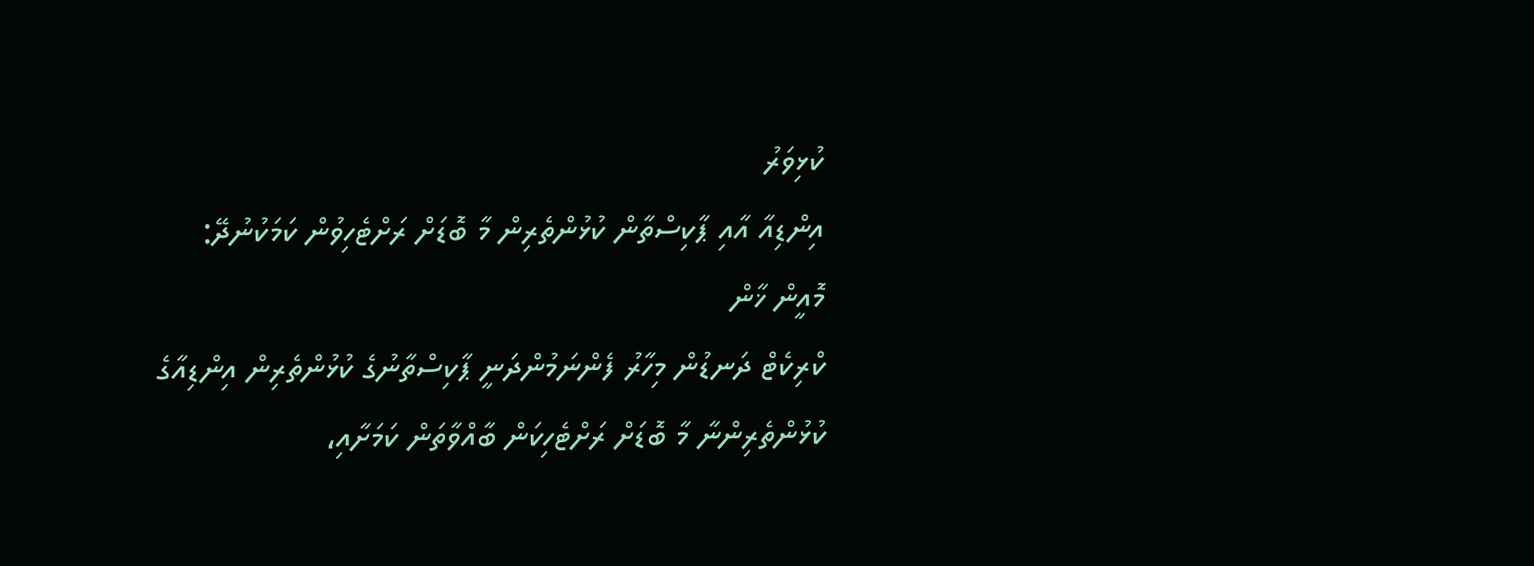ކުޅިވަރު
އިންޑިއާ އާއި ޕާކިސްތާން ކުޅުންތެރިން މާ ބޮޑަށް ރަށްޓެހިވުން ކަމަކުނުދޭ: މޮއީން ޚާން
ކްރިކެޓް ދަނޑުން މިހާރު ފެންނަމުންދަނީ ޕާކިސްތާނުގެ ކުޅުންތެރިން އިންޑިއާގެ ކުޅުންތެރިންނާ މާ ބޮޑަށް ރަށްޓެހިކަން ބާއްވާތަން ކަމަށާއި،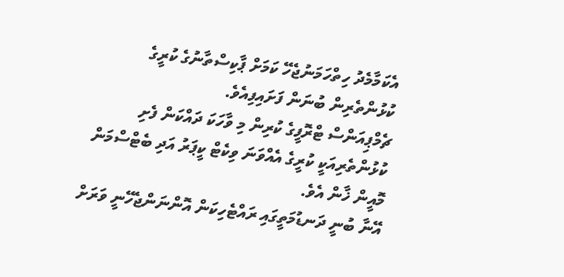އެކަމާމެދު ހިތްހަމަނުޖެހޭ ކަމަށް ޕާކިސްތާނުގެ ކުރީގެ ކުޅުންތެރިން ބުނަން ފަށައިފިއެވެ.
ޗެމްޕިއަންސް ޓްރޮފީގެ ކުރިން މި ވާހަކަ ދައްކަން ފެށި ކުޅުންތެރިއަކީ ކުރީގެ އެއްވަނަ ވިކެޓް ކީޕަރު އަދި ބެޓްސްމަން މޮއީން ޚާން އެވެ.
އޭނާ ބުނީ ދަނޑުމަތީގައި ރައްޓެހިކަން އޮންނަންޖެހޭނީ ވަރަށް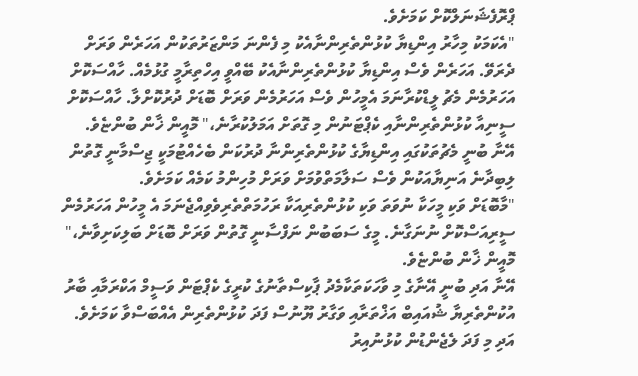ޕްރޮފެޝަނަލްކޮށް ކަމަށެވެ.
"އެކަމަކު މިހާރު އިންޑިޔާ ކުޅުންތެރިންނާއެކު މި ފެންނަ މަންޒަރުތަކުން އަހަރެން ވަރަށް ދެރަވޭ. އަހަރެން ވެސް އިންޑިޔާ ކުޅުންތެރިންނާއެކު ބޭއްވީ އިހްތިރާމީ ގުޅުމެއް. ހާއްސަކޮށް އަހަރުމެން މެޗު ލީޑްކުރާނަމަ އެމީހުން ވެސް އަހަރުމެން ވަރަށް ބޮޑަށް ދުރުކޮށްލާ. ހާއްސަކޮށް ސީނިއާ ކުޅުންތެރިންނާއި ކެޕްޓަނުން މި ގޮތަށް އަމަލުކުރާނެ،" މޮއީން ޚާން ބުންޏެވެ.
އޭނާ ބުނީ މެޗުތަކުގައި އިންޑިޔާގެ ކުޅުންތެރިންނާ ދުރުކަން ބެހެއްޓުމަކީ ޖިސްމާނީ ގޮތުން ލިބިދާނެ އަނިޔާއަކުން ވެސް ސަލާމަތްވުމަށް ވަރަށް މުހިންމު ކަމެއް ކަމަށެވެ.
"މާބޮޑަށް ވަކި މީހަކާ ނުވަތަ ވަކި ކުޅުންތެރިއަކާ ރަހުމަތްތެރިވެވިއްޖެނަމަ އެ މީހުން އަހަރުމެން ސީރިއަސްކޮށް ނުނަގާނެ. މީގެ ސަބަބުން ނަފްސާނީ ގޮތުން ވަރަށް ބޮޑަށް ބަލިކަށިވާނެ،" މޮއީން ޚާން ބުންޏެވެ.
އޭނާ އަދި ބުނީ އޭނާގެ މި ވާހަކަތަކާމެދު ޕާކިސްތާނުގެ ކުރީގެ ކެޕްޓަން ވަސީމް އަކްރަމާއި ބާރު އުކުންތެރިޔާ ޝުއައިބް އަޚްތަރާއި ވަގާރު ޔޫނުސް ފަދަ ކުޅުންތެރިން އެއްބަސްވާ ކަމަށެވެ. އަދި މި ފަދަ ލެޖެންޑުން ކުޅުނުއިރު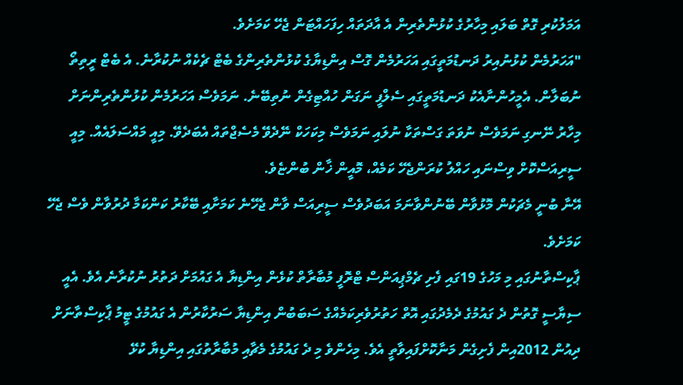އަމަލުކުރި ގޮތް ބަލައި މިހާރުގެ ކުޅުންތެރިން އެ އާދަތައް ހިފަހައްޓަން ޖެހޭ ކަމަށެވެ.
"އަހަރުމެން ކުޅުނުއިރު ދަނޑުމަތީގައި އަހަރުމެން ގޮސް އިންޑިޔާގެ ކުޅުންތެރިންގެ ބެޓް ޗެކެއް ނުކުރާނެ. އެ ބެޓް ރީތިތޯ ނުބަލާން. އެމީހުންނާއެކު ދަނޑުމަތީގައި ސެލްފީ ނަގަން ހުއްޓިގެން ނުތިބޭނެ. ނަމަވެސް އަހަރުމެން ކުޅުންތެރިންނަށް މިހާރު ނޭނގި ނަމަވެސް ނުވަތަ ގަސްތަކާ ނުލައި ނަމަވެސް މިކަހަކް ނޭދެވޭ މެސެޖްތައް އެބަދެވޭ. މިއީ މައްސަލައެއް. މިއީ ސީރިއަސްކޮށް ވިސްނައި ހައްލު ކުރަންޖެހޭ ކަމެއް، މޮއީން ޚާން ބުންޏެވެ.
އޭނާ ބުނީ މެޗަކުން މޮޅުވާން ބޭނުންވާނަމަ އަބަދުވެސް ސީރިއަސް ވާން ޖެހޭނެ ކަމަށާއި ބޭކާރު ކަންކަމާ ދުރުވާން ވެސް ޖެހޭ ކަމަށެވެ.
ޕާކިސްތާނުގައި މި މަހުގެ 19ގައި ފެށި ޗެމްޕިއަންސް ޓްރޮފީ މުބާރާތް ކުޅެން އިންޑިޔާ އެ ގައުމަށް ދަތުރު ނުކުރާނެ އެވެ. އެއީ ސިޔާސީ ގޮތުން ދެ ގައުމުގެ ދެމެދުގައި އޮތް ހަތުރުވެރިކަމެއްގެ ސަބަބުން އިންޑިޔާ ސަރުކާރުން އެ ގައުމުގެ ޓީމު ޕާކިސްތާނަށް ދިއުން 2012އިން ފެށިގެން މަނާކޮށްފައިވާތީ އެވެ. މިހެންވެ މި ދެ ގައުމުގެ މެޗާއި މުބާރާތުގައި އިންޑިޔާ ކުޅޭ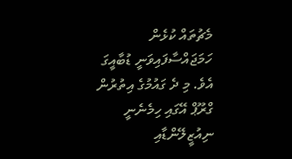މެޗުތައް ކުޅެން ހަމަޖައްސާފައިވަނީ ޑުބާއީގަ އެވެ. މި ދެ ގައުމުގެ އިތުރުން ގްރޫޕް އޭގައި ހިމެނެނީ ނިއުޒީލޭންޑާއި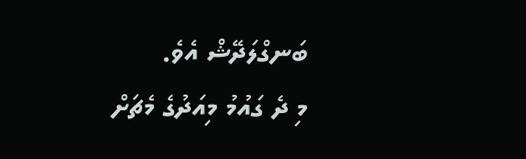ބަނގްލަދޭޝް އެވެ.
މި ދެ ގައުމު މިއަދުގެ މެޗަށް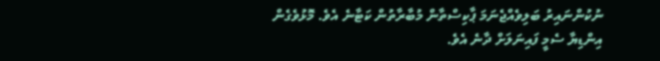ނުކުންނައިރު ބަލިވެއްޖެނަމަ ޕާކިސްތާން މުބާރާތުން ކަޓާނެ އެވެ. މޮޅުވެގެން އިންޑިޔާ ސެމީ ފައިނަލަށް ދާނެ އެވެ.